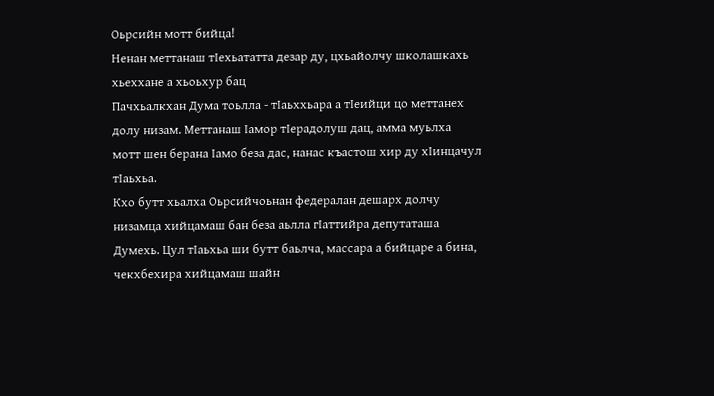Оьрсийн мотт бийца!
Ненан меттанаш тIехьататта дезар ду, цхьайолчу школашкахь хьеххане а хьоьхур бац
Пачхьалкхан Дума тоьлла - тIаьххьара а тIеийци цо меттанех долу низам. Меттанаш Iамор тIерадолуш дац, амма муьлха мотт шен берана Iамо беза дас, нанас къастош хир ду хIинцачул тIаьхьа.
Кхо бутт хьалха Оьрсийчоьнан федералан дешарх долчу низамца хийцамаш бан беза аьлла гIаттийра депутаташа Думехь. Цул тIаьхьа ши бутт баьлча, массара а бийцаре а бина, чекхбехира хийцамаш шайн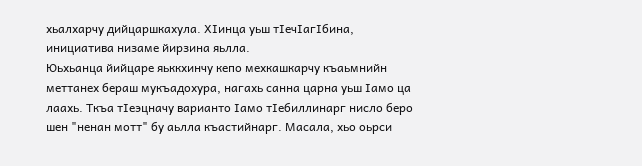хьалхарчу дийцаршкахула. ХIинца уьш тIечIагIбина, инициатива низаме йирзина яьлла.
Юьхьанца йийцаре яьккхинчу кепо мехкашкарчу къаьмнийн меттанех бераш мукъадохура, нагахь санна царна уьш Iамо ца лаахь. Ткъа тIеэцначу варианто Iамо тIебиллинарг нисло беро шен "ненан мотт" бу аьлла къастийнарг. Масала, хьо оьрси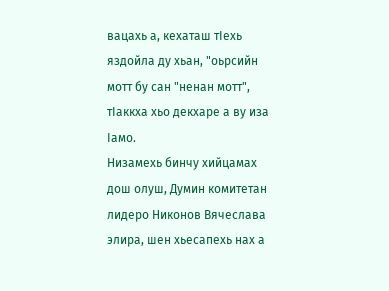вацахь а, кехаташ тIехь яздойла ду хьан, "оьрсийн мотт бу сан "ненан мотт", тIаккха хьо декхаре а ву иза Iамо.
Низамехь бинчу хийцамах дош олуш, Думин комитетан лидеро Никонов Вячеслава элира, шен хьесапехь нах а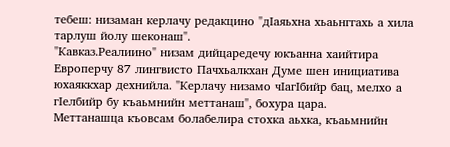тебеш: низаман керлачу редакцино "дIаяьхна хьаьнггахь а хила тарлуш йолу шеконаш".
"Кавказ.Реалиино" низам дийцаредечу юкъанна хаийтира Европерчу 87 лингвисто Пачхьалкхан Думе шен инициатива юхаяккхар дехнийла. "Керлачу низамо чIагIбийр бац, мелхо а гIелбийр бу къаьмнийн меттанаш", бохура цара.
Меттанашца къовсам болабелира стохка аьхка, къаьмнийн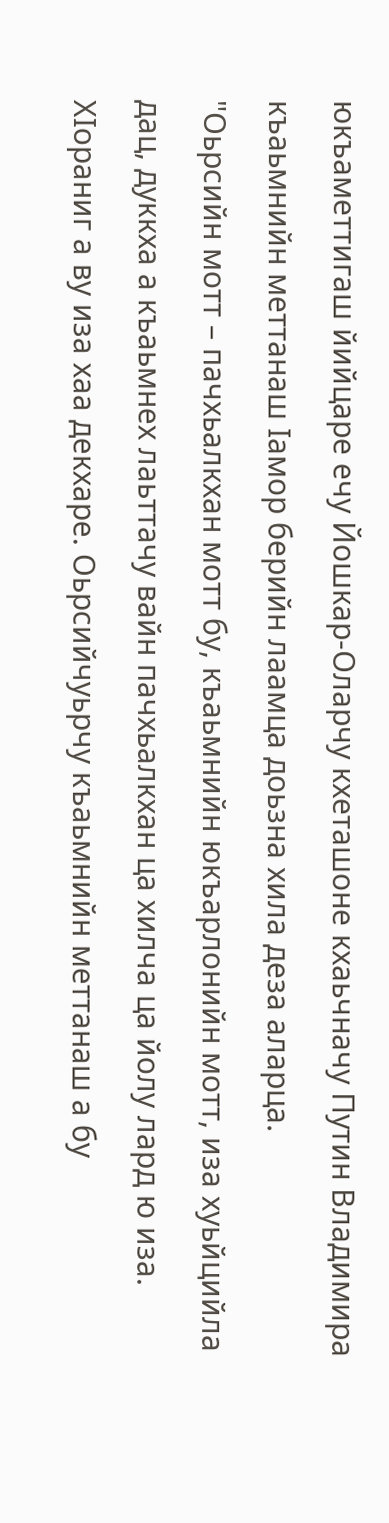юкъаметтигаш йийцаре ечу Йошкар-Оларчу кхеташоне кхаьчначу Путин Владимира къаьмнийн меттанаш Iамор берийн лаамца доьзна хила деза аларца.
"Оьрсийн мотт – пачхьалкхан мотт бу, къаьмнийн юкъарлонийн мотт, иза хуьйцийла дац, дуккха а къаьмнех лаьттачу вайн пачхьалкхан ца хилча ца йолу лард ю иза. ХIораниг а ву иза хаа декхаре. Оьрсийчуьрчу къаьмнийн меттанаш а бу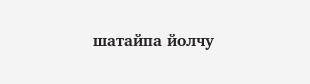шатайпа йолчу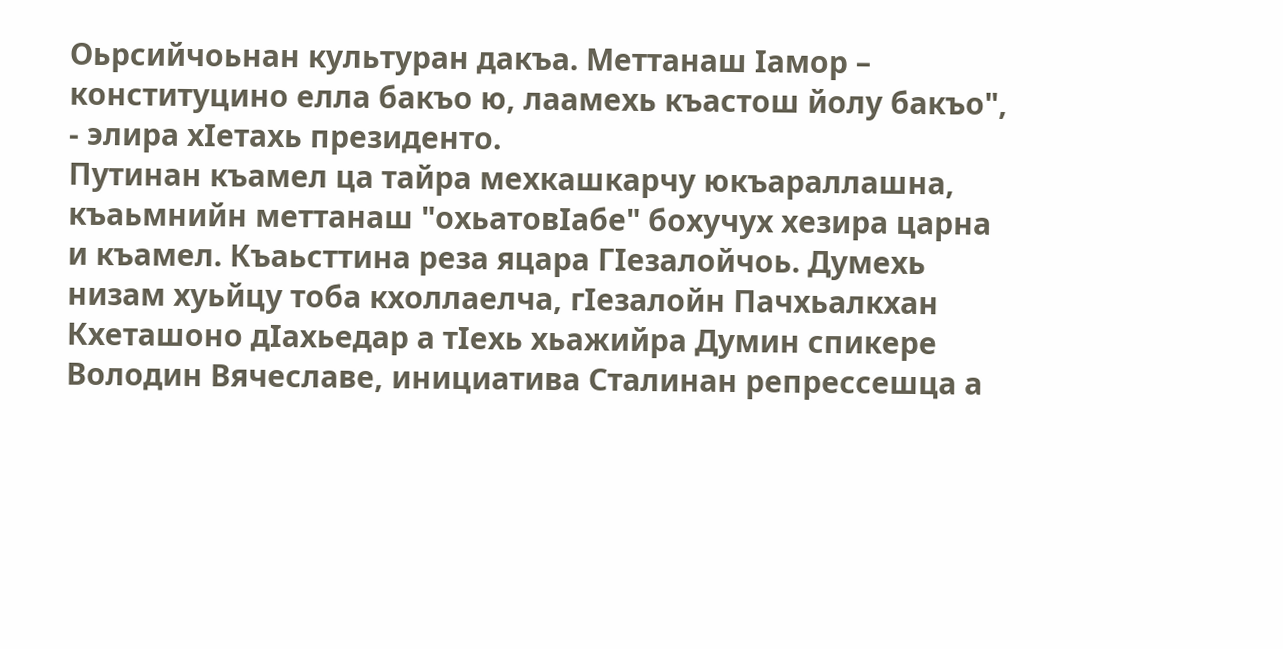Оьрсийчоьнан культуран дакъа. Меттанаш Iамор – конституцино елла бакъо ю, лаамехь къастош йолу бакъо", - элира хIетахь президенто.
Путинан къамел ца тайра мехкашкарчу юкъараллашна, къаьмнийн меттанаш "охьатовIабе" бохучух хезира царна и къамел. Къаьсттина реза яцара ГIезалойчоь. Думехь низам хуьйцу тоба кхоллаелча, гIезалойн Пачхьалкхан Кхеташоно дIахьедар а тIехь хьажийра Думин спикере Володин Вячеславе, инициатива Сталинан репрессешца а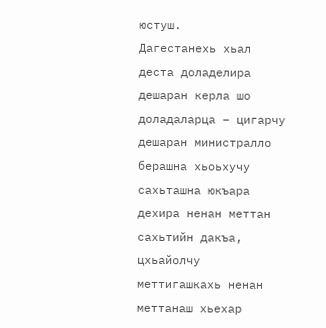юстуш.
Дагестанехь хьал деста доладелира дешаран керла шо доладаларца – цигарчу дешаран министралло берашна хьоьхучу сахьташна юкъара дехира ненан меттан сахьтийн дакъа, цхьайолчу меттигашкахь ненан меттанаш хьехар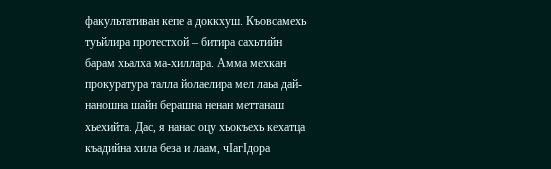факультативан кепе а доккхуш. Къовсамехь туьйлира протестхой – битира сахьтийн барам хьалха ма-хиллара. Амма мехкан прокуратура талла йолаелира мел лаьа дай-наношна шайн берашна ненан меттанаш хьехийта. Дас, я нанас оцу хьокъехь кехатца къадийна хила беза и лаам, чIагIдора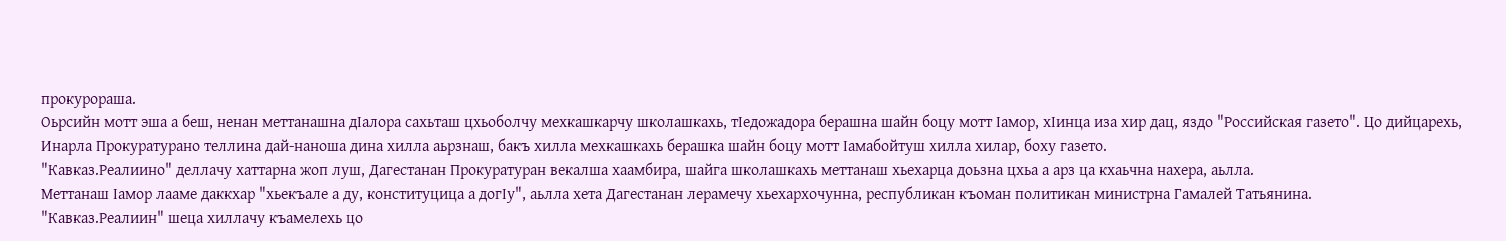прокурораша.
Оьрсийн мотт эша а беш, ненан меттанашна дIалора сахьташ цхьоболчу мехкашкарчу школашкахь, тIедожадора берашна шайн боцу мотт Iамор, хIинца иза хир дац, яздо "Российская газето". Цо дийцарехь, Инарла Прокуратурано теллина дай-наноша дина хилла аьрзнаш, бакъ хилла мехкашкахь берашка шайн боцу мотт Iамабойтуш хилла хилар, боху газето.
"Кавказ.Реалиино" деллачу хаттарна жоп луш, Дагестанан Прокуратуран векалша хаамбира, шайга школашкахь меттанаш хьехарца доьзна цхьа а арз ца кхаьчна нахера, аьлла.
Меттанаш Iамор лааме даккхар "хьекъале а ду, конституцица а догIу", аьлла хета Дагестанан лерамечу хьехархочунна, республикан къоман политикан министрна Гамалей Татьянина.
"Кавказ.Реалиин" шеца хиллачу къамелехь цо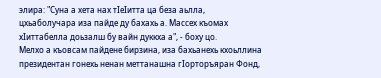элира: "Суна а хета нах тIеIитта ца беза аьлла, цхьаболучара иза пайде ду бахахь а. Массех къомах хIиттабелла доьзалш бу вайн дуккха а", - боху цо.
Мелхо а къовсам пайдене бирзина, иза бахьанехь кхоьллина президентан гонехь ненан меттанашна гIорторъяран Фонд,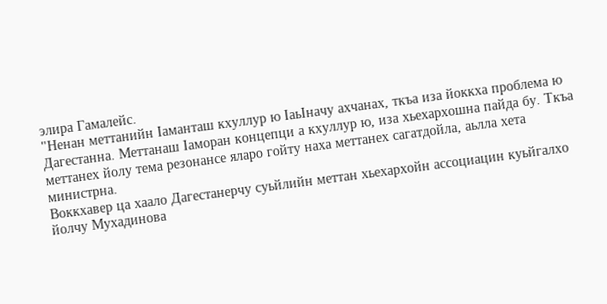элира Гамалейс.
"Ненан меттанийн Iаманташ кхуллур ю IаьIначу ахчанах, ткъа иза йоккха проблема ю Дагестанна. Меттанаш Iаморан концепци а кхуллур ю, иза хьехархошна пайда бу. Ткъа меттанех йолу тема резонансе яларо гойту наха меттанех сагатдойла, аьлла хета министрна.
Воккхавер ца хаало Дагестанерчу суьйлийн меттан хьехархойн ассоциацин куьйгалхо йолчу Мухадинова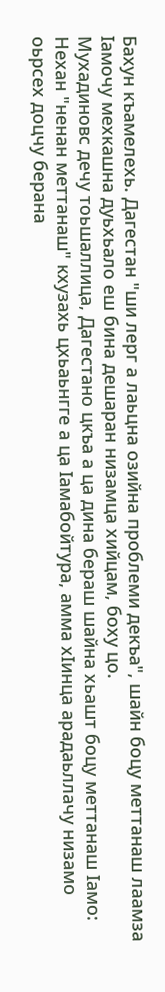Бахун къамелехь. Дагестан "ши лерг а лаьцна озийна проблеми декъа", шайн боцу меттанаш лаамза Iамочу мехкашна дуьхьало еш бина дешаран низамца хийцам, боху цо.
Мухадиновс дечу тоьшаллица, Дагестано цкъа а ца дина бераш шайна хьашт боцу меттанаш Iамо: Нехан "ненан меттанаш" кхузахь цхьаьнгге а ца Iамабойтура, амма хIинца арадаьллачу низамо оьрсех доцчу берана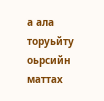а ала торуьйту оьрсийн маттах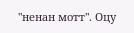"ненан мотт". Оцу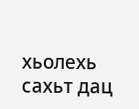хьолехь сахьт дац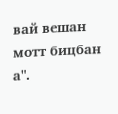вай вешан мотт бицбан а".